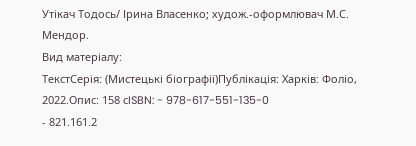Утікач Тодось/ Ірина Власенко; худож.-оформлювач М.С. Мендор.
Вид матеріалу:
ТекстСерія: (Мистецькі біографії)Публікація: Харків: Фоліо, 2022.Опис: 158 сISBN: - 978-617-551-135-0
- 821.161.2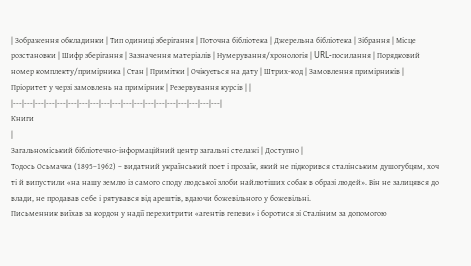| Зображення обкладинки | Тип одиниці зберігання | Поточна бібліотека | Джерельна бібліотека | Зібрання | Місце розстановки | Шифр зберігання | Зазначення матеріалів | Нумерування/хронологія | URL-посилання | Порядковий номер комплекту/примірника | Стан | Примітки | Очікується на дату | Штрих-код | Замовлення примірників | Пріоритет у черзі замовлень на примірник | Резервування курсів | |
|---|---|---|---|---|---|---|---|---|---|---|---|---|---|---|---|---|---|---|
Книги
|
Загальноміський бібліотечно-інформаційний центр загальні стелажі | Доступно |
Тодось Осьмачка (1895–1962) – видатний український поет і прозаїк, який не підкорився сталінським душогубцям, хоч ті й випустили «на нашу землю із самого споду людської злоби найлютіших собак в образі людей». Він не залицявся до влади, не продавав себе і рятувався від арештів, вдаючи божевільного у божевільні.
Письменник виїхав за кордон у надії перехитрити «агентів гепеви» і боротися зі Сталіним за допомогою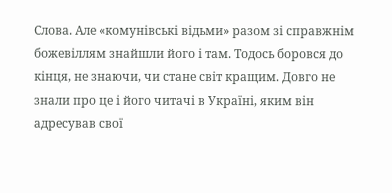Слова. Але «комунівські відьми» разом зі справжнім божевіллям знайшли його і там. Тодось боровся до кінця, не знаючи, чи стане світ кращим. Довго не знали про це і його читачі в Україні, яким він адресував свої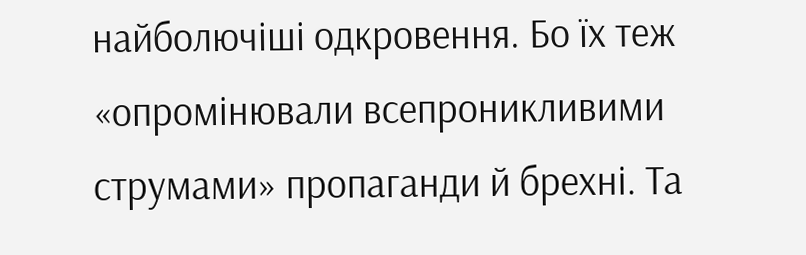найболючіші одкровення. Бо їх теж «опромінювали всепроникливими струмами» пропаганди й брехні. Та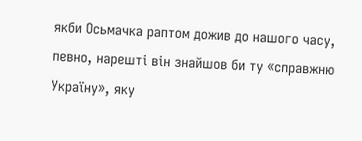якби Осьмачка раптом дожив до нашого часу, певно, нарешті він знайшов би ту «справжню Україну», яку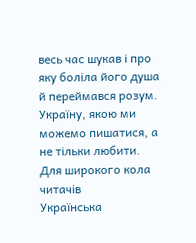весь час шукав і про яку боліла його душа й переймався розум. Україну, якою ми можемо пишатися, а не тільки любити.
Для широкого кола читачів
Українська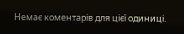Немає коментарів для цієї одиниці.